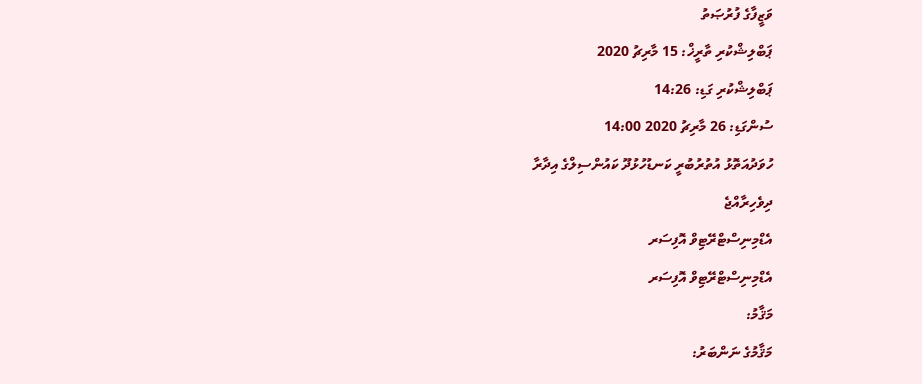ވަޒީފާގެ ފުރުޞަތު
ޕަބްލިޝްކުރި ތާރީޚް: 15 މާރިޗު 2020
ޕަބްލިޝްކުރި ގަޑި: 14:26
ސުންގަޑި: 26 މާރިޗު 2020 14:00
ހުވަދުއަތޮޅު އުތުރުބުރީ ކަނޑުހުޅުދޫ ކައުންސިލްގެ އިދާރާ
ދިވެހިރާއްޖެ
އެޑްމިނިސްޓްރޭޓިވް އޮފިސަރ
އެޑްމިނިސްޓްރޭޓިވް އޮފިސަރ
މަޤާމު:
މަޤާމުގެ ނަންބަރު: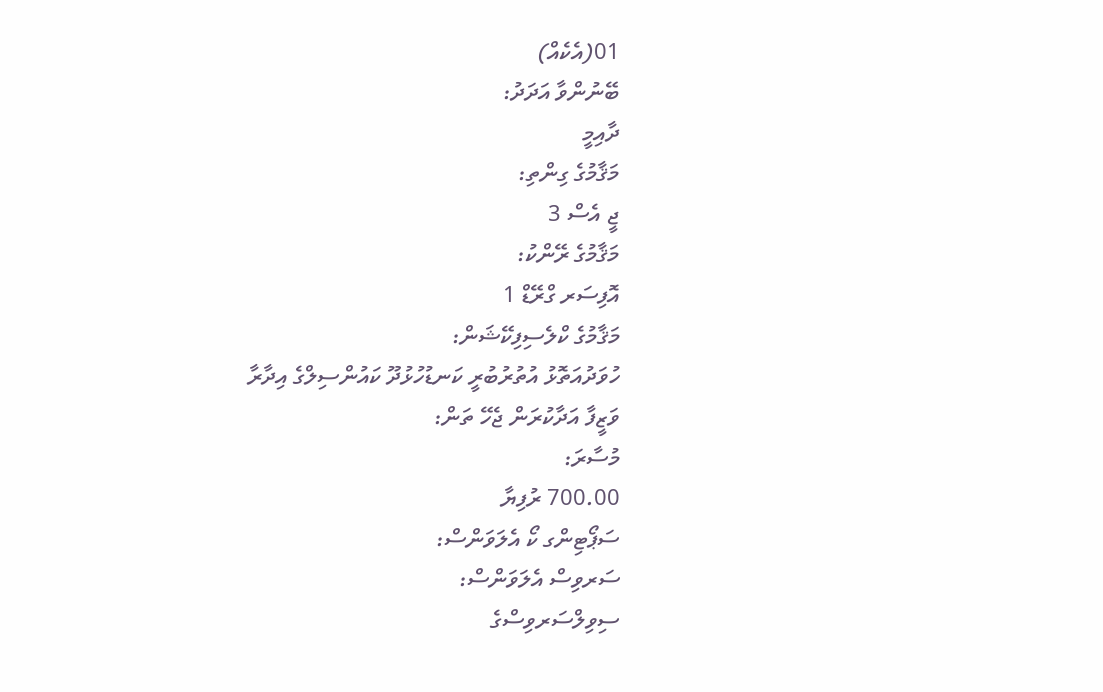01(އެކެއް)
ބޭނުންވާ އަދަދު:
ދާއިމީ
މަޤާމުގެ ގިންތި:
ޖީ އެސް 3
މަޤާމުގެ ރޭންކު:
އޮފިސަރ ގްރޭޑް 1
މަޤާމުގެ ކްލެސިފިކޭޝަން:
ހުވަދުއަތޮޅު އުތުރުބުރީ ކަނޑުހުޅުދޫ ކައުންސިލްގެ އިދާރާ
ވަޒީފާ އަދާކުރަން ޖެހޭ ތަން:
މުސާރަ:
700.00 ރުފިޔާ
ސަޕޯޓިންގ ކޯ އެލަވަންސް:
ސަރވިސް އެލަވަންސް:
ސިވިލްސަރވިސްގެ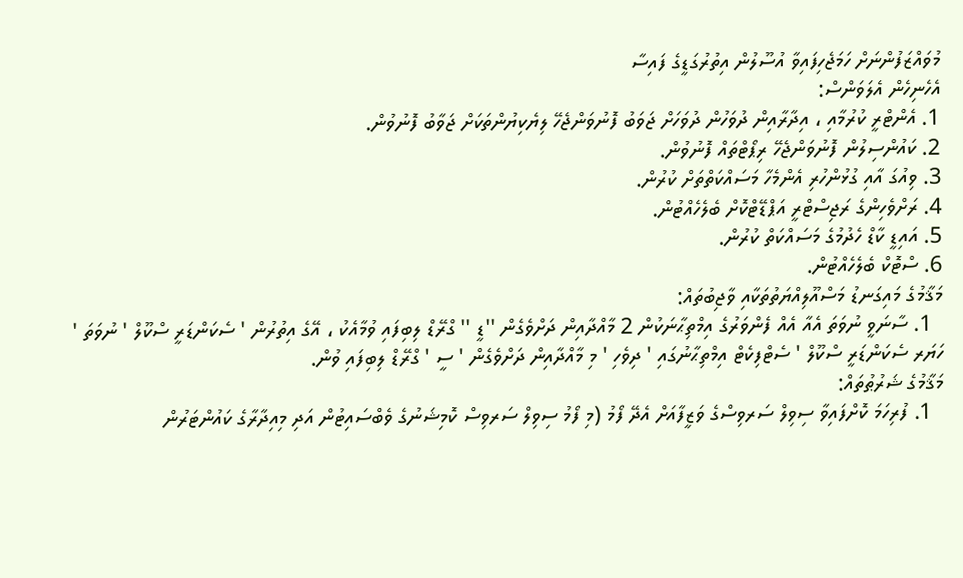މުވައްޒަފުންނަށް ހަމަޖެހިފައިވާ އުސޫލުން އިތުރުގަޑީގެ ފައިސާ
އެހެނިހެން އެލަވަންސް:
1. އެންޓްރީ ކުރުމާއި ، އިދާރާއިން ދުވަހުން ދުވަހަށް ޖަވަބު ފޮނުވަންޖެހޭ ލިޔެކިޔުންތަކަށް ޖަވާބު ފޮނުވުން.
2. ކައުންސިލުން ފޮނުވަންޖެހޭ ރިޕޯޓްތައް ފޮނުވުން.
3. ވިއުގަ އާއި ގުޅުންހުރި އެންމެހާ މަސައްކަތްތަށް ކުރުން.
4. ރަށްވެހިންގެ ރަޖިސްޓްރީ އަޕްޑޭޓްކޮށް ބެލެހެއްޓުން.
5. އައިޑީ ކާޑް ހެދުމުގެ މަސައްކަތް ކުރުން.
6. ސްޓޮކް ބެލެހެއްޓުން.
މަޤާމުގެ މައިގަނޑު މަސްއޫލިއްޔަތުތަކާއި ވާޖިބުތައް:
  1. ސާނަވީ ނުވަތަ އެއާ އެއް ފެންވަރުގެ އިމްތިޙާނަކުން 2 މާއްދާއިން ދަށްވެގެން ''ޑީ '' ގްރޭޑް ލިބިފައި ވުމާއެކު ، އޭގެ އިތުރުން ' ސެކަންޑަރީ ސްކޫލް ' ނުވަތަ ' ހަޔަރ ސެކަންޑަރީ ސްކޫލް ' ސެޓްފިކެޓް އިމްތިޙާނުގައި ' ދިވެހި ' މި މާއްދާއިން ދަށްވެގެން ' ސީ ' ގްރޭޑް ލިބިފައި ވުން.
މަޤާމުގެ ޝަރުޠުތައް:
  1. ފުރިހަމަ ކޮށްފައިވާ ސިވިލް ސަރވިސްގެ ވަޒީފާއަށް އެދޭ ފޯމު (މި ފޯމު ސިވިލް ސަރވިސް ކޮމިޝަނުގެ ވެބްސައިޓުން އަދި މިއިދާރާގެ ކައުންޓަރުން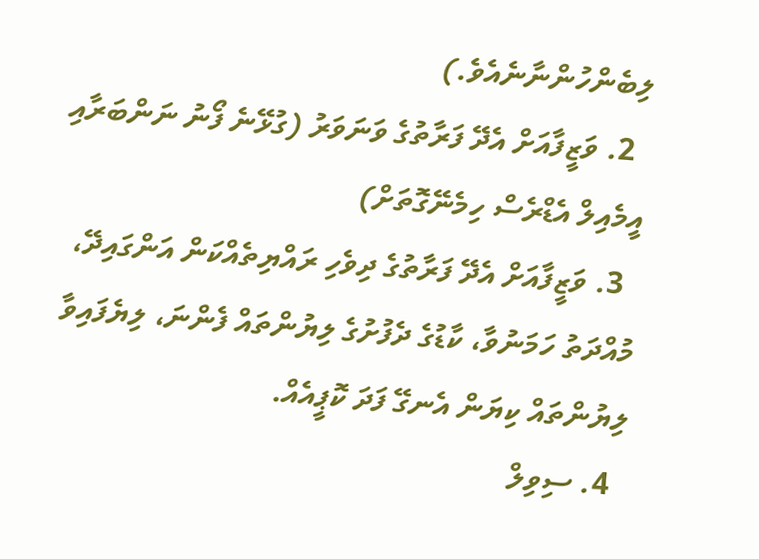ލިބެންހުންނާނެއެވެ.)
  2. ވަޒީފާއަށް އެދޭ ފަރާތުގެ ވަނަވަރު (ގުޅޭނެ ފޯނު ނަންބަރާއި އީމެއިލް އެޑްރެސް ހިމެނޭގޮތަށް)
  3. ވަޒީފާއަށް އެދޭ ފަރާތުގެ ދިވެހި ރައްޔިތެއްކަން އަންގައިދޭ، މުއްދަތު ހަމަނުވާ، ކާޑުގެ ދެފުށުގެ ލިޔުންތައް ފެންނަ، ލިޔެފައިވާ ލިޔުންތައް ކިޔަން އެނގޭ ފަދަ ކޮޕީއެއް.
  4. ސިވިލް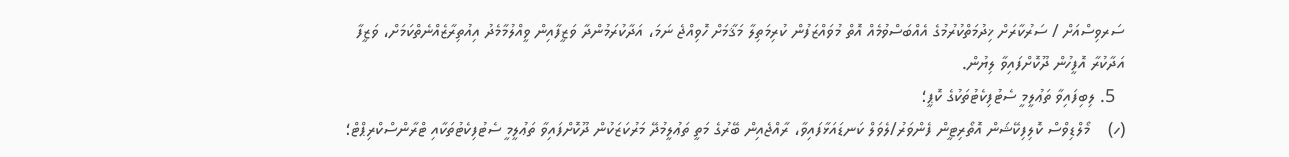ސަރވިސްއަށް / ސަރުކާރަށް ޚިދުމަތްކުރުމުގެ އެއްބަސްވުމެއް އޮތް މުވައްޒަފުން ކުރިމަތިލާ މަޤާމަށް ހޮވިއްޖެ ނަމަ، އަދާކުރަމުންދާ ވަޒީފާއިން ވީއްލުމާމެދު އިއުތިރާޒެއްނެތްކަމަށް، ވަޒީފާ އަދާކުރާ އޮފީހުން ދޫކޮށްފައިވާ ލިޔުން.
  5. ލިބިފައިވާ ތަޢުލީމީ ސެޓުފިކެޓުތަކުގެ ކޮޕީ؛
(ހ)    މޯލްޑިވްސް ކޮލިފިކޭޝަން އޮތޯރިޓީން ފެންވަރު/ލެވަލް ކަނޑައަޅާފައިވާ، ރާއްޖެއިން ބޭރުގެ މަތީ ތަޢުލީމުދޭ މަރުކަޒަކުން ދޫކޮށްފައިވާ ތަޢުލީމީ ސެޓުފިކެޓުތަކާއި ޓްރާންސްކްރިޕްޓް؛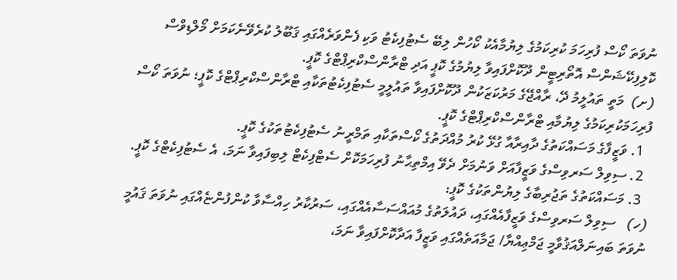ނުވަތަ ކޯސް ފުރިހަމަ ކުރިކަމުގެ ލިޔުމާއެކު ކޯހުން ލިބޭ ސެޓުފިކެޓު ވަކި ފެންވަރެއްގައި ޤަބޫލު ކުރެވޭނެކަމަށް މޯލްޑިވްސް ކޮލިފިކޭޝަންސް އޮތޯރިޓީން ދޫކޮށްފައިވާ ލިޔުމުގެ ކޮޕީ އަދި ޓްރާންސްކްރިޕްޓްގެ ކޮޕީ.
(ށ)  މަތީ ތައުލީމު ދޭ، ރާއްޖޭގެ މަރުކަޒަކުން ދޫކޮށްފައިވާ ތައުލީމީ ސެޓުފިކެޓުތަކާއި ޓްރާންސްކްރިޕްޓްގެ ކޮޕީ؛ ނުވަތަ ކޯސް ފުރިހަމަކުރިކަމުގެ ލިޔުމާއި ޓްރާންސްކްރިޕްޓްގެ ކޮޕީ.
  1. ވަޒީފާގެ މަސައްކަތުގެ ދާއިރާއާ ގުޅޭ ކުރު މުއްދަތުގެ ކޯސްތަކާއި ތަމްރީނު ސެޓުފިކެޓުތަކުގެ ކޮޕީ.
  2. ސިވިލް ސަރވިސްގެ ވަޒީފާއަށް ވަނުމަށް ދެވޭ އިމްތިޙާނު ފުރިހަމަކޮށް ސެޓްފިކެޓް ލިބިފައިވާ ނަމަ، އެ ސެޓުފިކެޓްގެ ކޮޕީ.
  3. މަސައްކަތުގެ ތަޖުރިބާގެ ލިޔުންތަކުގެ ކޮޕީ:
(ހ)   ސިވިލް ސަރވިސްގެ ވަޒީފާއެއްގައި، ދައުލަތުގެ މުއައްސަސާއެއްގައި، ސަރުކާރު ހިއްސާވާ ކުންފުންޏެއްގައި ނުވަތަ ޤައުމީ ނުވަތަ ބައިނަލްއަޤުވާމީ ޖަމްޢިއްޔާ/ ޖަމާއަތެއްގައި ވަޒީފާ އަދާކޮށްފައިވާ ނަމަ،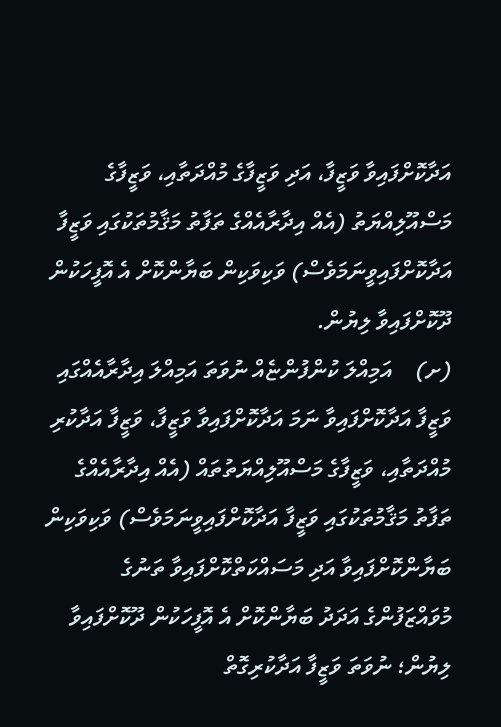އަދާކޮށްފައިވާ ވަޒީފާ، އަދި ވަޒީފާގެ މުއްދަތާއި، ވަޒީފާގެ މަސްއޫލިއްޔަތު (އެއް އިދާރާއެއްގެ ތަފާތު މަޤާމުތަކުގައި ވަޒީފާ އަދާކޮށްފައިވީނަމަވެސް) ވަކިވަކިން ބަޔާންކޮށް އެ އޮފީހަކުން ދޫކޮށްފައިވާ ލިޔުން.
(ށ)    އަމިއްލަ ކުންފުންޏެއް ނުވަތަ އަމިއްލަ އިދާރާއެއްގައި ވަޒީފާ އަދާކޮށްފައިވާ ނަމަ އަދާކޮށްފައިވާ ވަޒީފާ، ވަޒީފާ އަދާކުރި މުއްދަތާއި، ވަޒީފާގެ މަސްއޫލިއްޔަތުތައް (އެއް އިދާރާއެއްގެ ތަފާތު މަޤާމުތަކުގައި ވަޒީފާ އަދާކޮށްފައިވީނަމަވެސް) ވަކިވަކިން ބަޔާންކޮށްފައިވާ އަދި މަސައްކަތްކޮށްފައިވާ ތަނުގެ މުވައްޒަފުންގެ އަދަދު ބަޔާންކޮށް އެ އޮފީހަކުން ދޫކޮށްފައިވާ ލިޔުން؛ ނުވަތަ ވަޒީފާ އަދާކުރިގޮތް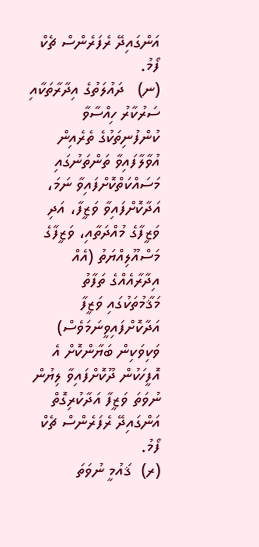އަންގައިދޭ ރެފަރެންސް ޗެކް ފޯމު.
(ނ)   ދައުލަތުގެ އިދާރާތަކާއި ސަރުކާރު ހިއްސާވާ ކުންފުނިތަކުގެ ތެރެއިން އުވާލާފައިވާ ތަންތަނުގައި މަސައްކަތްކޮށްފައިވާ ނަމަ،  އަދާކޮށްފައިވާ ވަޒީފާ، އަދި ވަޒީފާގެ މުއްދަތާއި، ވަޒީފާގެ މަސްއޫލިއްޔަތު (އެއް އިދާރާއެއްގެ ތަފާތު މަޤާމުތަކުގައި ވަޒީފާ އަދާކޮށްފައިވީނަމަވެސް) ވަކިވަކިން ބަޔާންކޮށް އެ އޮފީހަކުން ދޫކޮށްފައިވާ ލިޔުން ނުވަތަ ވަޒީފާ އަދާކުރިގޮތް އަންގައިދޭ ރެފަރެންސް ޗެކް ފޯމު.
(ރ)  ޤައުމީ ނުވަތަ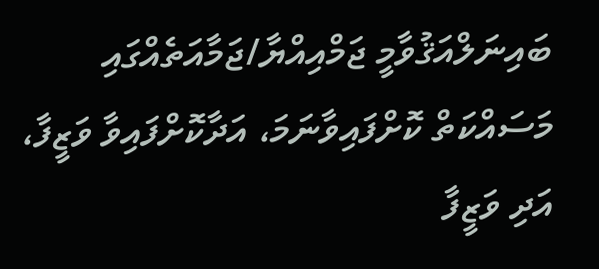ބައިނަލްއަޤުވާމީ ޖަމްއިއްޔާ/ޖަމާއަތެއްގައި މަސައްކަތް ކޮށްފައިވާނަމަ، އަދާކޮށްފައިވާ ވަޒީފާ، އަދި ވަޒީފާ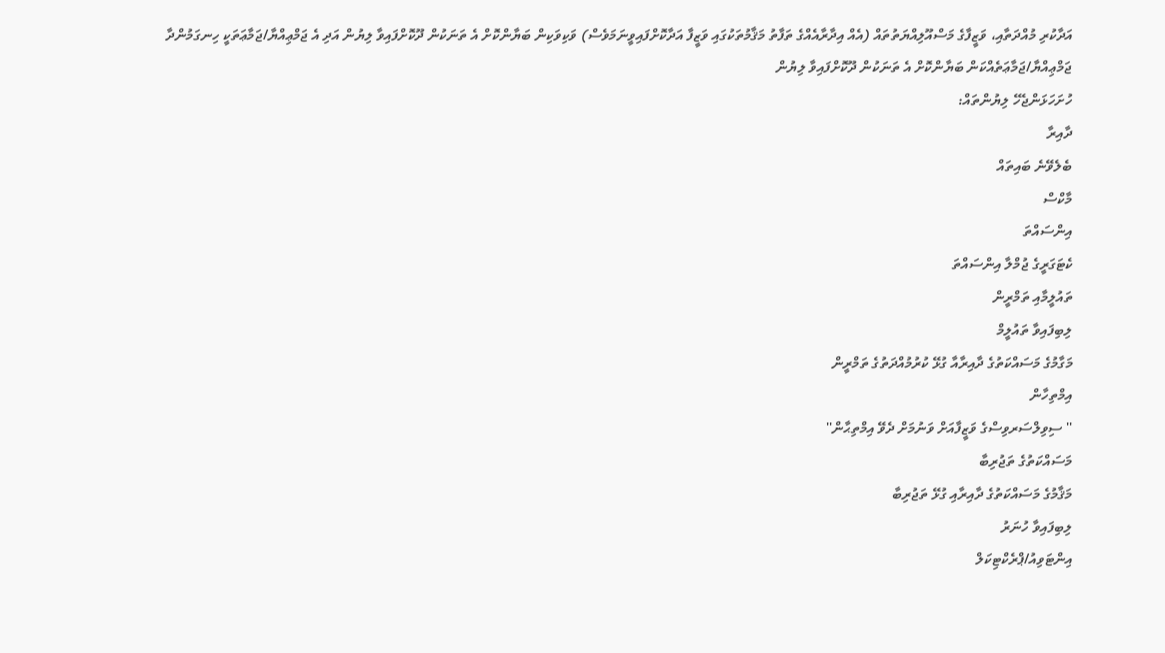އަދާކުރި މުއްދަތާއި، ވަޒީފާގެ މަސްއޫލިއްޔަތުތައް (އެއް އިދާރާއެއްގެ ތަފާތު މަޤާމުތަކުގައި ވަޒީފާ އަދާކޮށްފައިވީނަމަވެސް) ވަކިވަކިން ބަޔާންކޮށް އެ ތަނަކުން ދޫކޮށްފައިވާ ލިޔުން އަދި އެ ޖަމްޢިއްޔާ/ޖަމާޢަތަކީ ހިނގަމުންދާ ޖަމްޢިއްޔާ/ޖަމާޢަތެއްކަން ބަޔާންކޮށް އެ ތަނަކުން ދޫކޮށްފައިވާ ލިޔުން
ހުށަހަޅަންޖެހޭ ލިޔުންތައް:
ދާއިރާ
ބެލެވޭނެ ބައިތައް
މާކްސް
އިންސައްތަ
ކެޓަގަރީގެ ޖުމްލާ އިންސައްތަ
ތައުލީމާއި ތަމްރީން
ލިބިފައިވާ ތައުލީމް
މަގާމުގެ މަސައްކަތުގެ ދާއިރާއާ ގުޅޭ ކުރުމުއްދަތުގެ ތަމްރީން
އިމްތިހާން
'' ސިވިލްސަރވިސްގެ ވަޒީފާއަށް ވަނުމަށް ދެވޭ އިމްތިޙާން''
މަސައްކަތުގެ ތަޖުރިބާ
މަޤާމުގެ މަސައްކަތުގެ ދާއިރާއި ގުޅޭ ތަޖުރިބާ
ލިބިފައިވާ ހުނަރު
އިންޓަވިއު/ޕްރެކްޓިކަލް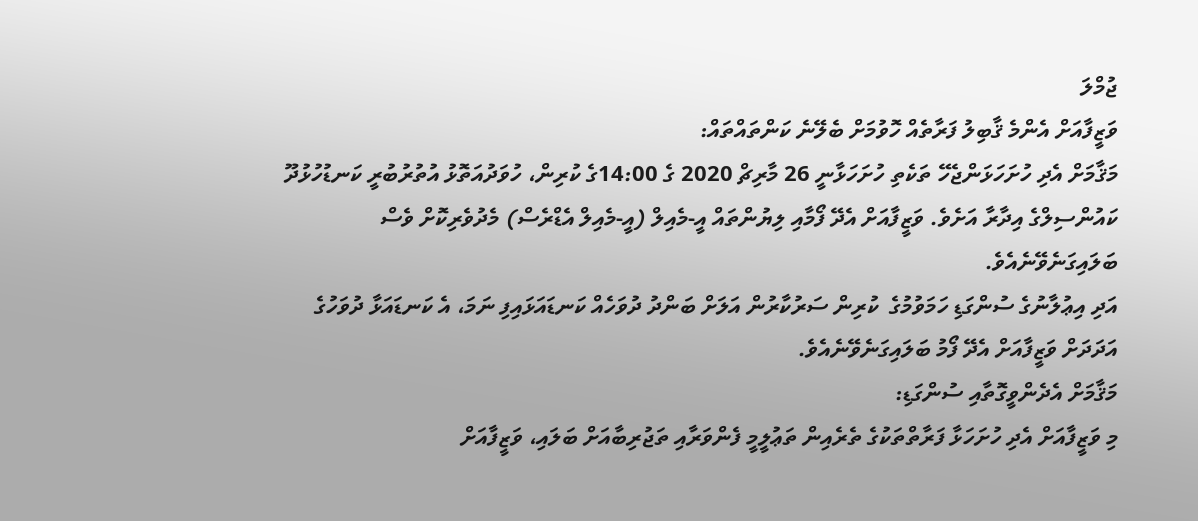ޖުމްލަ
ވަޒީފާއަށް އެންމެ ޤާބިލު ފަރާތެއް ހޮވުމަށް ބެލޭނެ ކަންތައްތައް:
މަޤާމަށް އެދި ހުށަހަޅަންޖެހޭ ތަކެތި ހުށަހަޅާނީ 26 މާރިޗް 2020 ގެ 14:00ގެ ކުރިން، ހުވަދުއަތޮޅު އުތުރުބުރީ ކަނޑުހުޅުދޫ ކައުންސިލްގެ އިދާރާ އަށެވެ. ވަޒީފާއަށް އެދޭ ފޯމާއި ލިޔުންތައް އީ-މެއިލް (އީ-މެއިލް އެޑްރެސް) މެދުވެރިކޮށް ވެސް ބަލައިގަނެވޭނެއެވެ.
އަދި އިޢުލާނުގެ ސުންގަޑި ހަމަވުމުގެ  ކުރިން ސަރުކާރުން އަލަށް ބަންދު ދުވަހެއް ކަނޑައަޅައިފި ނަމަ، އެ ކަނޑައަޅާ ދުވަހުގެ އަދަދަށް ވަޒީފާއަށް އެދޭ ފޯމު ބަލައިގަނެވޭނެއެވެ.
މަޤާމަށް އެދެންވީގޮތާއި ސުންގަޑި:
މި ވަޒީފާއަށް އެދި ހުށަހަޅާ ފަރާތްތަކުގެ ތެރެއިން ތަޢުލީމީ ފެންވަރާއި ތަޖުރިބާއަށް ބަލައި، ވަޒީފާއަށް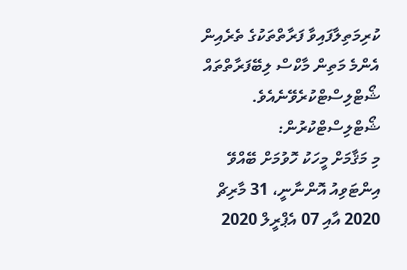ކުރިމަތިލާފައިވާ ފަރާތްތަކުގެ ތެރެއިން އެންމެ މަތިން މާކްސް ލިބޭފަރާތްތައް ޝޯޓްލިސްޓްކުރެވޭނެއެވެ.
ޝޯޓްލިސްޓްކުރުން:
މި މަޤާމަށް މީހަކު ހޮވުމަށް ބޭއްވޭ އިންޓަވިއު އޮންނާނީ، 31 މާރިޗް 2020 އާއި 07 އެޕްރީލް 2020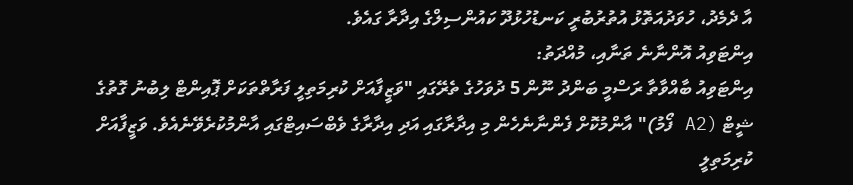އާ ދެމެދު، ހުވަދުއަތޮޅު އުތުރުބުރީ ކަނޑުހުޅުދޫ ކައުންސިލްގެ އިދާރާ ގައެވެ.
އިންޓަވިއު އޮންނާނެ ތަނާއި، މުއްދަތު:
އިންޓަވިއު ބާއްވާތާ ރަސްމީ ބަންދު ނޫން 5 ދުވަހުގެ ތެރޭގައި "ވަޒީފާއަށް ކުރިމަތިލީ ފަރާތްތަކަށް ޕޮއިންޓް ލިބުނު ގޮތުގެ ޝީޓް (A2 ފޯމު)" އާންމުކޮށް ފެންނާނެހެން މި އިދާރާގައި އަދި އިދާރާގެ ވެބްސައިޓްގައި އާންމުކުރެވޭނެއެވެ. ވަޒީފާއަށް ކުރިމަތިލީ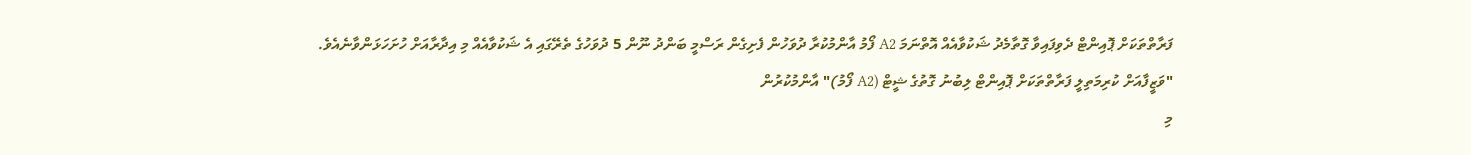ފަރާތްތަކަށް ޕޮއިންޓް ދެވިފައިވާ ގޮތާމެދު ޝަކުވާއެއް އޮތްނަމަ A2 ފޯމު އާންމުކުރާ ދުވަހުން ފެށިގެން ރަސްމީ ބަންދު ނޫން 5 ދުވަހުގެ ތެރޭގައި އެ ޝަކުވާއެއް މި އިދާރާއަށް ހުށަހަޅަންވާނެއެވެ.
"ވަޒީފާއަށް ކުރިމަތިލީ ފަރާތްތަކަށް ޕޮއިންޓް ލިބުނު ގޮތުގެ ޝީޓް (A2 ފޯމު)" އާންމުކުރުން
މި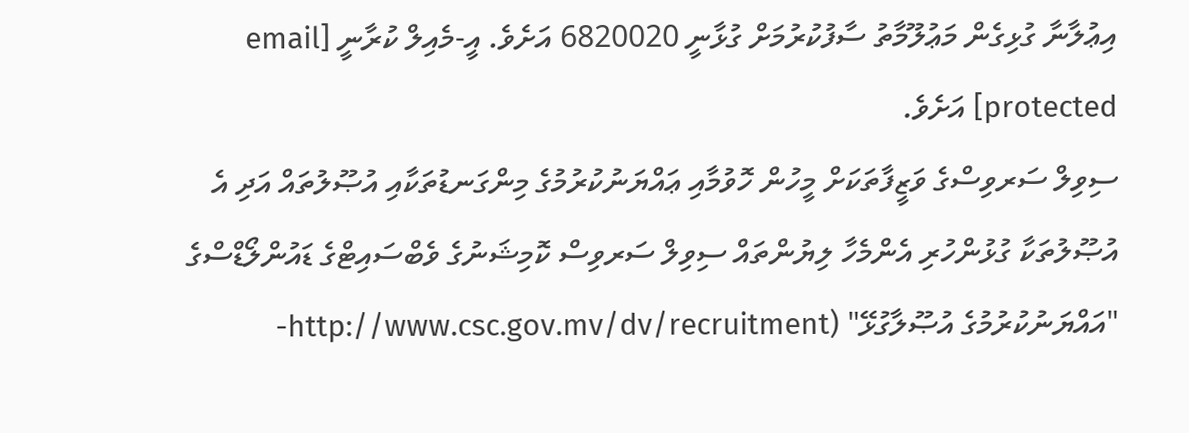އިޢުލާނާ ގުޅިގެން މަޢުލޫމާތު ސާފުކުރުމަށް ގުޅާނީ 6820020 އަށެވެ. އީ-މެއިލް ކުރާނީ [email protected] އަށެވެ.
ސިވިލް ސަރވިސްގެ ވަޒީފާތަކަށް މީހުން ހޮވުމާއި ޢައްޔަނުކުރުމުގެ މިންގަނޑުތަކާއި އުޞޫލުތައް އަދި އެ އުޞޫލުތަކާ ގުޅުންހުރި އެންމެހާ ލިޔުންތައް ސިވިލް ސަރވިސް ކޮމިޝަނުގެ ވެބްސައިޓްގެ ޑައުންލޯޑްސްގެ "އައްޔަނުކުރުމުގެ އުޞޫލާގުޅޭ" (http://www.csc.gov.mv/dv/recruitment-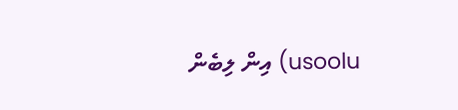usoolu) އިން ލިބެން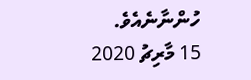ހުންނާނެއެވެ.
15 މާރިޗު 2020